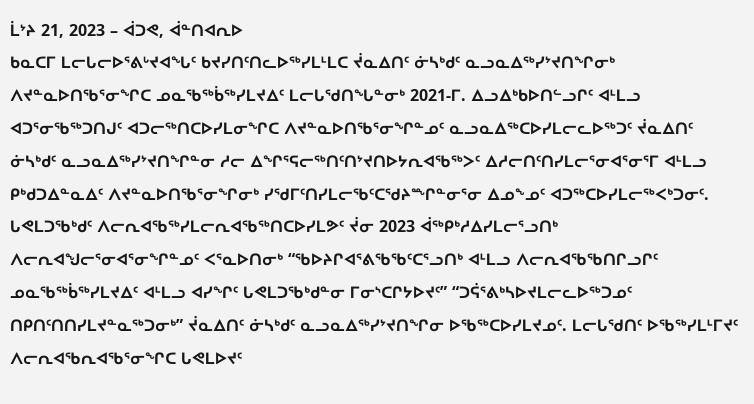ᒫᔾᔨ 21, 2023 – ᐋᑐᕙ, ᐋᓐᑎᐊᕆᐅ
ᑲᓇᑕᒥ ᒪᓕᒐᓕᐅᕐᕕᒡᔪᐊᖓᑦ ᑲᔪᓯᑎᑦᑎᓚᐅᖅᓯᒪᒻᒪᑕ ᔫᓇᐃᑎᑦ ᓃᓴᒃᑯᑦ ᓇᓗᓇᐃᖅᓯᔾᔪᑎᖏᓂᒃ ᐱᔪᓐᓇᐅᑎᖃᕐᓂᖏᑕ ᓄᓇᖃᖅᑳᖅᓯᒪᔪᐃᑦ ᒪᓕᒐᖁᑎᖓᓐᓂᒃ 2021-ᒥ. ᐃᓗᐃᒃᑲᐅᑎᓪᓗᒋᑦ ᐊᒻᒪᓗ ᐊᑐᕐᓂᖃᖅᑐᑎᒍᑦ ᐊᑐᓕᖅᑎᑕᐅᓯᒪᓂᖏᑕ ᐱᔪᓐᓇᐅᑎᖃᕐᓂᖏᓐᓄᑦ ᓇᓗᓇᐃᖅᑕᐅᓯᒪᓕᓚᐅᖅᑐᑦ ᔫᓇᐃᑎᑦ ᓃᓴᒃᑯᑦ ᓇᓗᓇᐃᖅᓯᔾᔪᑎᖏᓐᓂ ᓱᓕ ᐃᖏᕐᕋᓕᖅᑎᑦᑎᔾᔪᑎᐅᔭᕆᐊᖃᖅᐳᑦ ᐃᓱᓕᑎᑦᑎᓯᒪᓕᕐᓂᐊᕐᓂᕐᒥ ᐊᒻᒪᓗ ᑭᒃᑯᑐᐃᓐᓇᐃᑦ ᐱᔪᓐᓇᐅᑎᖃᕐᓂᖏᓂᒃ ᓯᖁᒥᑦᑎᓯᒪᓕᖃᑦᑕᖁᔨᖖᒋᓐᓂᕐᓂ ᐃᓄᖕᓄᑦ ᐊᑐᖅᑕᐅᓯᒪᓕᖅᐸᒃᑐᓂᑦ.
ᒐᕙᒪᑐᖃᒃᑯᑦ ᐱᓕᕆᐊᖃᖅᓯᒪᓕᕆᐊᖃᖅᑎᑕᐅᓯᒪᕗᑦ ᔫᓂ 2023 ᐋᖅᑭᒃᓱᐃᓯᒪᓕᕐᓗᑎᒃ ᐱᓕᕆᐊᖑᓕᕐᓂᐊᕐᓂᖏᓐᓄᑦ ᐸᕐᓇᐅᑎᓂᒃ “ᖃᐅᔨᒋᐊᕐᕕᖃᖃᑦᑕᕐᓗᑎᒃ ᐊᒻᒪᓗ ᐱᓕᕆᐊᖃᖃᑎᒋᓗᒋᑦ ᓄᓇᖃᖅᑳᖅᓯᒪᔪᐃᑦ ᐊᒻᒪᓗ ᐊᓯᖏᑦ ᒐᕙᒪᑐᖃᒃᑯᓐᓂ ᒥᓂᔅᑕᒋᔭᐅᔪᑦ” “ᑐᕌᕐᕕᒃᓴᐅᔪᒪᓕᓚᐅᖅᑐᓄᑦ ᑎᑭᑎᑦᑎᑎᓯᒪᔪᓐᓇᖅᑐᓂᒃ” ᔫᓇᐃᑎᑦ ᓃᓴᒃᑯᑦ ᓇᓗᓇᐃᖅᓯᔾᔪᑎᖏᓂ ᐅᖃᖅᑕᐅᓯᒪᔪᓄᑦ. ᒪᓕᒐᖁᑎᑦ ᐅᖃᖅᓯᒪᒻᒥᔪᑦ ᐱᓕᕆᐊᖃᕆᐊᖃᕐᓂᖏᑕ ᒐᕙᒪᐅᔪᑦ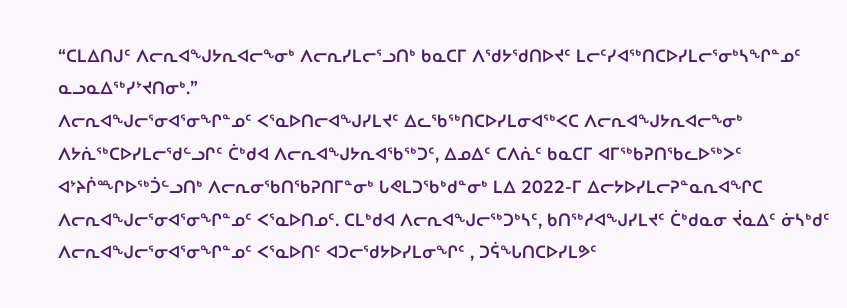“ᑕᒪᐃᑎᒍᑦ ᐱᓕᕆᐊᖑᔭᕆᐊᓕᖕᓂᒃ ᐱᓕᕆᓯᒪᓕᕐᓗᑎᒃ ᑲᓇᑕᒥ ᐱᖁᔭᖁᑎᐅᔪᑦ ᒪᓕᑦᓯᐊᖅᑎᑕᐅᓯᒪᓕᕐᓂᒃᓴᖏᓐᓄᑦ ᓇᓗᓇᐃᖅᓯᔾᔪᑎᓂᒃ.”
ᐱᓕᕆᐊᖑᓕᕐᓂᐊᕐᓂᖏᓐᓄᑦ ᐸᕐᓇᐅᑎᓕᐊᖑᓯᒪᔪᑦ ᐃᓚᖃᖅᑎᑕᐅᓯᒪᓂᐊᖅᐸᑕ ᐱᓕᕆᐊᖑᔭᕆᐊᓕᖕᓂᒃ ᐱᔭᕇᖅᑕᐅᓯᒪᓕᖁᓪᓗᒋᑦ ᑖᒃᑯᐊ ᐱᓕᕆᐊᖑᔭᕆᐊᖃᖅᑐᑦ, ᐃᓄᐃᑦ ᑕᐱᕇᑦ ᑲᓇᑕᒥ ᐊᒥᖅᑲᕈᑎᖃᓚᐅᖅᐳᑦ ᐊᔾᔨᒌᖖᒋᐅᖅᑑᓪᓗᑎᒃ ᐱᓕᕆᓂᖃᑎᖃᕈᑎᒥᓐᓂᒃ ᒐᕙᒪᑐᖃᒃᑯᓐᓂᒃ ᒪᐃ 2022-ᒥ ᐃᓕᔭᐅᓯᒪᓕᕈᓐᓇᕆᐊᖏᑕ ᐱᓕᕆᐊᖑᓕᕐᓂᐊᕐᓂᖏᓐᓄᑦ ᐸᕐᓇᐅᑎᓄᑦ. ᑕᒪᒃᑯᐊ ᐱᓕᕆᐊᖑᓕᖅᑐᒃᓴᑦ, ᑲᑎᖅᓱᐊᖑᓯᒪᔪᑦ ᑖᒃᑯᓇᓂ ᔫᓇᐃᑦ ᓃᓴᒃᑯᑦ ᐱᓕᕆᐊᖑᓕᕐᓂᐊᕐᓂᖏᓐᓄᑦ ᐸᕐᓇᐅᑎᑦ ᐊᑐᓕᖁᔭᐅᓯᒪᓂᖏᑦ , ᑐᕌᖓᑎᑕᐅᓯᒪᕗᑦ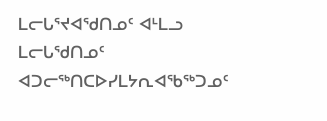ᒪᓕᒐᕐᔪᐊᖁᑎᓄᑦ ᐊᒻᒪᓗ ᒪᓕᒐᖁᑎᓄᑦ ᐊᑐᓕᖅᑎᑕᐅᓯᒪᔭᕆᐊᖃᖅᑐᓄᑦ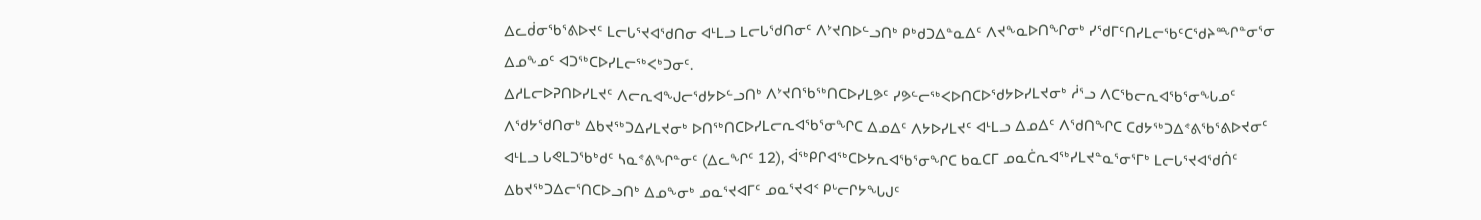ᐃᓚᑰᓂᖃᕐᕕᐅᔪᑦ ᒪᓕᒐᕐᔪᐊᖁᑎᓂ ᐊᒻᒪᓗ ᒪᓕᒐᖁᑎᓂᑦ ᐱᔾᔪᑎᐅᓪᓗᑎᒃ ᑭᒃᑯᑐᐃᓐᓇᐃᑦ ᐱᔪᖕᓇᐅᑎᖏᓂᒃ ᓯᖁᒥᑦᑎᓯᒪᓕᖃᑦᑕᖁᔨᖖᒋᓐᓂᕐᓂ ᐃᓄᖕᓄᑦ ᐊᑐᖅᑕᐅᓯᒪᓕᖅᐸᒃᑐᓂᑦ.
ᐃᓱᒪᓕᐅᕈᑎᐅᓯᒪᔪᑦ ᐱᓕᕆᐊᖑᓕᖁᔭᐅᓪᓗᑎᒃ ᐱᔾᔪᑎᖃᖅᑎᑕᐅᓯᒪᕗᑦ ᓯᕗᓪᓕᖅᐸᐅᑎᑕᐅᖁᔭᐅᓯᒪᔪᓂᒃ ᓲᕐᓗ ᐱᑕᖃᓕᕆᐊᖃᕐᓂᖓᓄᑦ ᐱᖁᔭᖁᑎᓂᒃ ᐃᑲᔪᖅᑐᐃᓯᒪᔪᓂᒃ ᐅᑎᖅᑎᑕᐅᓯᒪᓕᕆᐊᖃᕐᓂᖏᑕ ᐃᓄᐃᑦ ᐱᔭᐅᓯᒪᔪᑦ ᐊᒻᒪᓗ ᐃᓄᐃᑦ ᐱᖁᑎᖏᑕ ᑕᑯᔭᖅᑐᐃᕝᕕᖃᕐᕕᐅᔪᓂᑦ ᐊᒻᒪᓗ ᒐᕙᒪᑐᖃᒃᑯᑦ ᓴᓇᕝᕕᖏᓐᓂᑦ (ᐃᓚᖏᑦ 12), ᐋᖅᑭᒋᐊᖅᑕᐅᔭᕆᐊᖃᕐᓂᖏᑕ ᑲᓇᑕᒥ ᓄᓇᑖᕆᐊᖅᓯᒪᔪᓐᓇᕐᓂᕐᒥᒃ ᒪᓕᒐᕐᔪᐊᖁᑏᑦ ᐃᑲᔪᖅᑐᐃᓕᕐᑎᑕᐅᓗᑎᒃ ᐃᓄᖕᓂᒃ ᓄᓇᕐᔪᐊᒥᑦ ᓄᓇᕐᔪᐊᑉ ᑭᒡᓕᒋᔭᖓᒍᑦ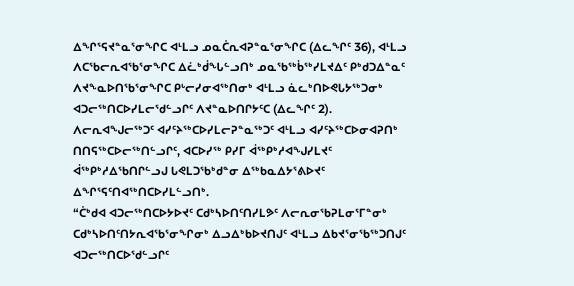ᐃᖏᕐᕋᔪᓐᓇᕐᓂᖏᑕ ᐊᒻᒪᓗ ᓄᓇᑖᕆᐊᕈᓐᓇᕐᓂᖏᑕ (ᐃᓚᖏᑦ 36), ᐊᒻᒪᓗ ᐱᑕᖃᓕᕆᐊᖃᕐᓂᖏᑕ ᐃᓛᒃᑰᖓᓪᓗᑎᒃ ᓄᓇᖃᖅᑳᖅᓯᒪᔪᐃᑦ ᑭᒃᑯᑐᐃᓐᓇᑦ ᐱᔪᖕᓇᐅᑎᖃᕐᓂᖏᑕ ᑭᒡᓕᓯᓂᐊᖅᑎᓂᒃ ᐊᒻᒪᓗ ᓈᓚᒃᑎᐅᕙᒐᔭᖅᑐᓂᒃ ᐊᑐᓕᖅᑎᑕᐅᓯᒪᓕᖁᓪᓗᒋᑦ ᐱᔪᓐᓇᐅᑎᒋᔭᑦᑕ (ᐃᓚᖏᑦ 2).
ᐱᓕᕆᐊᖑᓕᖅᑐᑦ ᐊᓯᑦᔨᖅᑕᐅᓯᒪᓕᕈᓐᓇᖅᑐᑦ ᐊᒻᒪᓗ ᐊᓯᑦᔨᖅᑕᐅᓂᐊᕈᑎᒃ ᑎᑎᕋᖅᑕᐅᓕᖅᑎᓪᓗᒋᑦ, ᐊᑕᐅᓯᖅ ᑭᓯᒥ ᐋᖅᑭᒃᓱᐊᖑᓯᒪᔪᑦ ᐋᖅᑭᒃᓱᐃᖃᑎᒋᓪᓗᒍ ᒐᕙᒪᑐᖃᒃᑯᓐᓂ ᐃᖅᑲᓇᐃᔭᕐᕕᐅᔪᑦ ᐃᖏᕐᕋᑦᑎᐊᖅᑎᑕᐅᓯᒪᓪᓗᑎᒃ.
“ᑖᒃᑯᐊ ᐊᑐᓕᖅᑎᑕᐅᔭᐅᔪᑦ ᑕᑯᒃᓴᐅᑎᑦᑎᓯᒪᕗᑦ ᐱᓕᕆᓂᖃᕈᒪᓂᕐᒥᓐᓂᒃ ᑕᑯᒃᓴᐅᑎᑦᑎᔭᕆᐊᖃᕐᓂᖏᓂᒃ ᐃᓗᐃᒃᑲᐅᔪᑎᒍᑦ ᐊᒻᒪᓗ ᐃᑲᔪᕐᓂᖃᖅᑐᑎᒍᑦ ᐊᑐᓕᖅᑎᑕᐅᖁᓪᓗᒋᑦ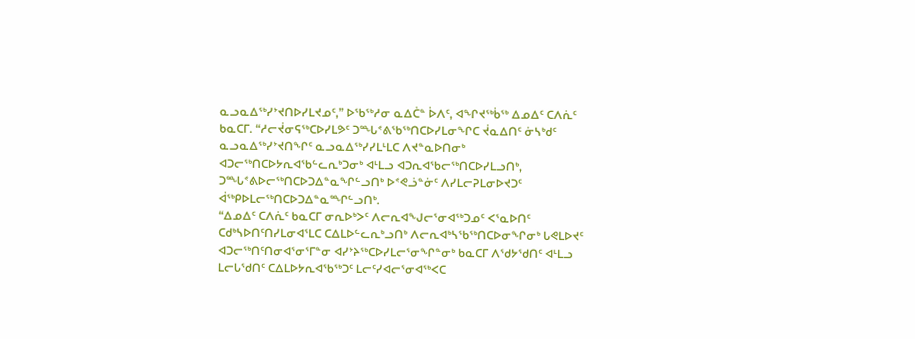ᓇᓗᓇᐃᖅᓯᔾᔪᑎᐅᓯᒪᔪᓄᑦ,” ᐅᖃᖅᓱᓂ ᓇᐃᑖᓐ ᐆᐱᑦ, ᐊᖏᔪᖅᑳᖅ ᐃᓄᐃᑦ ᑕᐱᕇᑦ ᑲᓇᑕᒥ. “ᓱᓕᔫᓂᕋᖅᑕᐅᓯᒪᕗᑦ ᑐᖖᒐᕝᕕᖃᖅᑎᑕᐅᓯᒪᓂᖏᑕ ᔫᓇᐃᑎᑦ ᓃᓴᒃᑯᑦ ᓇᓗᓇᐃᖅᓯᔾᔪᑎᖏᑦ ᓇᓗᓇᐃᖅᓯᓯᒪᒻᒪᑕ ᐱᔪᓐᓇᐅᑎᓂᒃ ᐊᑐᓕᖅᑎᑕᐅᔭᕆᐊᖃᓪᓚᕆᒃᑐᓂᒃ ᐊᒻᒪᓗ ᐊᑐᕆᐊᖃᓕᖅᑎᑕᐅᓯᒪᓗᑎᒃ, ᑐᖖᒐᕝᕕᐅᓕᖅᑎᑕᐅᑐᐃᓐᓇᖏᓪᓗᑎᒃ ᐅᕝᕙᓘᓐᓃᑦ ᐱᓯᒪᓕᕈᒪᓂᐅᔪᑐᑦ ᐋᖅᑭᐅᒪᓕᖅᑎᑕᐅᑐᐃᓐᓇᖖᒋᓪᓗᑎᒃ.
“ᐃᓄᐃᑦ ᑕᐱᕇᑦ ᑲᓇᑕᒥ ᓂᕆᐅᒃᐳᑦ ᐱᓕᕆᐊᖑᓕᕐᓂᐊᖅᑐᓄᑦ ᐸᕐᓇᐅᑎᑦ ᑕᑯᒃᓴᐅᑎᑦᑎᓯᒪᓂᐊᕐᒪᑕ ᑕᐃᒪᐅᓪᓚᕆᒃᓗᑎᒃ ᐱᓕᕆᐊᒃᓴᖃᖅᑎᑕᐅᓂᖏᓂᒃ ᒐᕙᒪᐅᔪᑦ ᐊᑐᓕᖅᑎᑦᑎᓂᐊᕐᓂᕐᒥᓐᓂ ᐊᓯᔾᔨᖅᑕᐅᓯᒪᓕᕐᓂᖏᓐᓂᒃ ᑲᓇᑕᒥ ᐱᖁᔭᖁᑎᑦ ᐊᒻᒪᓗ ᒪᓕᒐᖁᑎᑦ ᑕᐃᒪᐅᔭᕆᐊᖃᖅᑐᑦ ᒪᓕᑦᓯᐊᓕᕐᓂᐊᖅᐸᑕ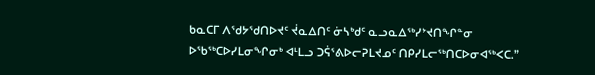ᑲᓇᑕᒥ ᐱᖁᔭᖁᑎᐅᔪᑦ ᔫᓇᐃᑎᑦ ᓃᓴᒃᑯᑦ ᓇᓗᓇᐃᖅᓯᔾᔪᑎᖏᓐᓂ ᐅᖃᖅᑕᐅᓯᒪᓂᖏᓂᒃ ᐊᒻᒪᓗ ᑐᕌᕐᕕᐅᓕᕈᒪᔪᓄᑦ ᑎᑭᓯᒪᓕᖅᑎᑕᐅᓂᐊᖅᐸᑕ.”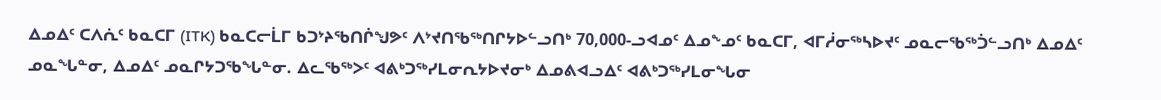ᐃᓄᐃᑦ ᑕᐱᕇᑦ ᑲᓇᑕᒥ (ITK) ᑲᓇᑕᓕᒫᒥ ᑲᑐᔾᔨᖃᑎᒌᖑᕗᑦ ᐱᔾᔪᑎᖃᖅᑎᒋᔭᐅᓪᓗᑎᒃ 70,000-ᓗᐊᓄᑦ ᐃᓄᖕᓄᑦ ᑲᓇᑕᒥ, ᐊᒥᓲᓂᖅᓴᐅᔪᑦ ᓄᓇᓕᖃᖅᑑᓪᓗᑎᒃ ᐃᓄᐃᑦ ᓄᓇᖓᓐᓂ, ᐃᓄᐃᑦ ᓄᓇᒋᔭᑐᖃᖓᓐᓂ. ᐃᓚᖃᖅᐳᑦ ᐊᕕᒃᑐᖅᓯᒪᓂᕆᔭᐅᔪᓂᒃ ᐃᓄᕕᐊᓗᐃᑦ ᐊᕕᒃᑐᖅᓯᒪᓂᖓᓂ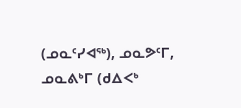(ᓄᓇᑦᓯᐊᖅ), ᓄᓇᕗᑦᒥ, ᓄᓇᕕᒃᒥ (ᑯᐃᐸᒃ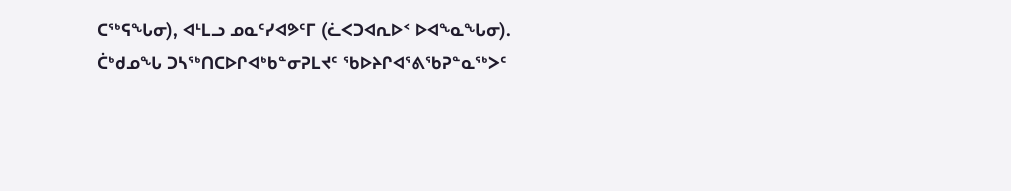ᑕᖅᕋᖓᓂ), ᐊᒻᒪᓗ ᓄᓇᑦᓯᐊᕗᑦᒥ (ᓛᐸᑐᐊᕆᐅᑉ ᐅᐊᖕᓇᖓᓂ).
ᑖᒃᑯᓄᖓ ᑐᓴᖅᑎᑕᐅᒋᐊᒃᑲᓐᓂᕈᒪᔪᑦ ᖃᐅᔨᒋᐊᕐᕕᖃᕈᓐᓇᖅᐳᑦ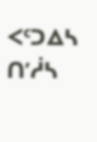ᐸᑦᑐᐃᓴ ᑎ’ᓲᓴ